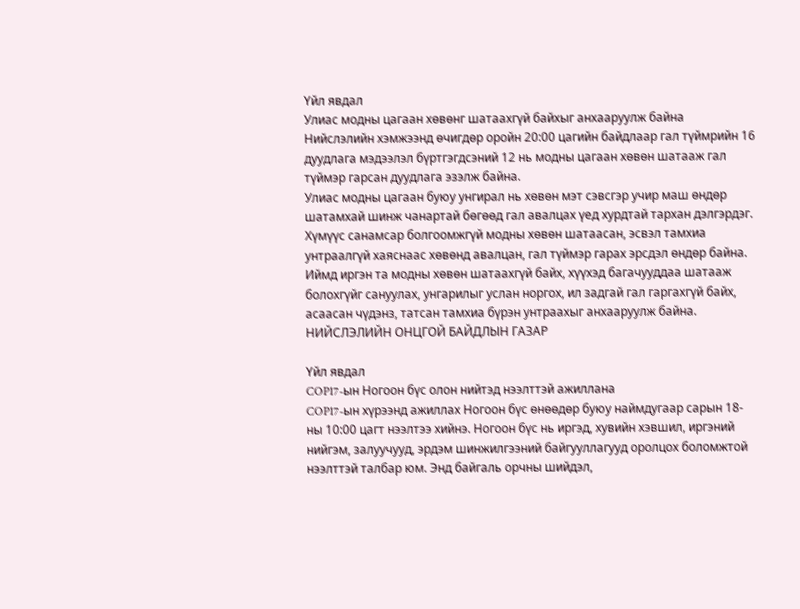Үйл явдал
Улиас модны цагаан хөвөнг шатаахгүй байхыг анхааруулж байна
Нийслэлийн хэмжээнд өчигдөр оройн 20:00 цагийн байдлаар гал түймрийн 16 дуудлага мэдээлэл бүртгэгдсэний 12 нь модны цагаан хөвөн шатааж гал түймэр гарсан дуудлага эзэлж байна.
Улиас модны цагаан буюу унгирал нь хөвөн мэт сэвсгэр учир маш өндөр шатамхай шинж чанартай бөгөөд гал авалцах үед хурдтай тархан дэлгэрдэг. Хүмүүс санамсар болгоомжгүй модны хөвөн шатаасан, эсвэл тамхиа унтраалгүй хаяснаас хөвөнд авалцан, гал түймэр гарах эрсдэл өндөр байна.
Иймд иргэн та модны хөвөн шатаахгүй байх, хүүхэд багачууддаа шатааж болохгүйг сануулах, унгарилыг услан норгох, ил задгай гал гаргахгүй байх, асаасан чүдэнз, татсан тамхиа бүрэн унтраахыг анхааруулж байна.
НИЙСЛЭЛИЙН ОНЦГОЙ БАЙДЛЫН ГАЗАР

Үйл явдал
COP17-ын Ногоон бүс олон нийтэд нээлттэй ажиллана
COP17-ын хүрээнд ажиллах Ногоон бүс өнөөдөр буюу наймдугаар сарын 18-ны 10:00 цагт нээлтээ хийнэ. Ногоон бүс нь иргэд, хувийн хэвшил, иргэний нийгэм, залуучууд, эрдэм шинжилгээний байгууллагууд оролцох боломжтой нээлттэй талбар юм. Энд байгаль орчны шийдэл,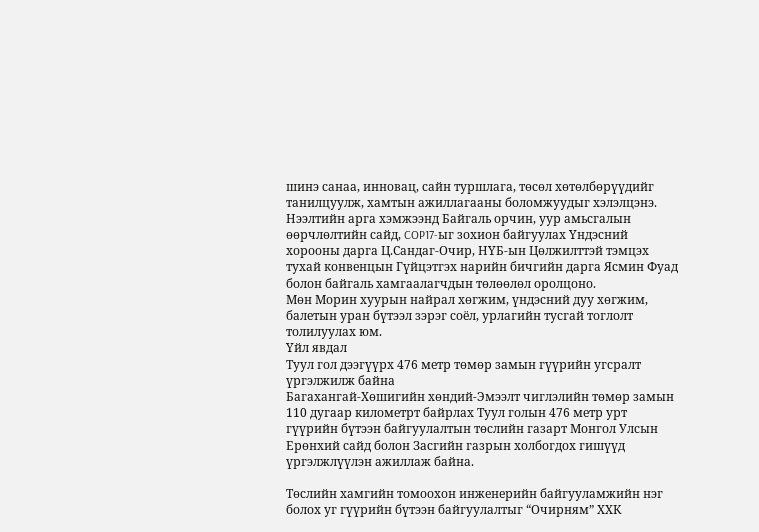шинэ санаа, инновац, сайн туршлага, төсөл хөтөлбөрүүдийг танилцуулж, хамтын ажиллагааны боломжуудыг хэлэлцэнэ.
Нээлтийн арга хэмжээнд Байгаль орчин, уур амьсгалын өөрчлөлтийн сайд, COP17-ыг зохион байгуулах Үндэсний хорооны дарга Ц.Сандаг-Очир, НҮБ-ын Цөлжилттэй тэмцэх тухай конвенцын Гүйцэтгэх нарийн бичгийн дарга Ясмин Фуад болон байгаль хамгаалагчдын төлөөлөл оролцоно.
Мөн Морин хуурын найрал хөгжим, үндэсний дуу хөгжим, балетын уран бүтээл зэрэг соёл, урлагийн тусгай тоглолт толилуулах юм.
Үйл явдал
Туул гол дээгүүрх 476 метр төмөр замын гүүрийн угсралт үргэлжилж байна
Багахангай-Хөшигийн хөндий-Эмээлт чиглэлийн төмөр замын 110 дугаар километрт байрлах Туул голын 476 метр урт гүүрийн бүтээн байгуулалтын төслийн газарт Монгол Улсын Ерөнхий сайд болон Засгийн газрын холбогдох гишүүд үргэлжлүүлэн ажиллаж байна.

Төслийн хамгийн томоохон инженерийн байгууламжийн нэг болох уг гүүрийн бүтээн байгуулалтыг “Очирням” ХХК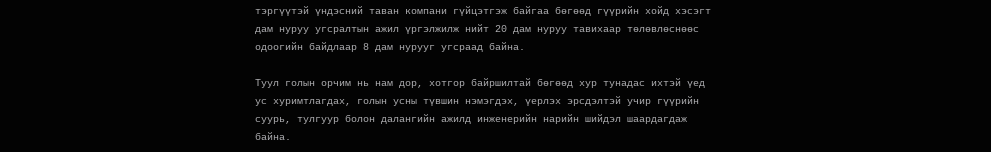тэргүүтэй үндэсний таван компани гүйцэтгэж байгаа бөгөөд гүүрийн хойд хэсэгт дам нуруу угсралтын ажил үргэлжилж нийт 20 дам нуруу тавихаар төлөвлөснөөс одоогийн байдлаар 8 дам нурууг угсраад байна.

Туул голын орчим нь нам дор, хотгор байршилтай бөгөөд хур тунадас ихтэй үед ус хуримтлагдах, голын усны түвшин нэмэгдэх, үерлэх эрсдэлтэй учир гүүрийн суурь, тулгуур болон далангийн ажилд инженерийн нарийн шийдэл шаардагдаж байна.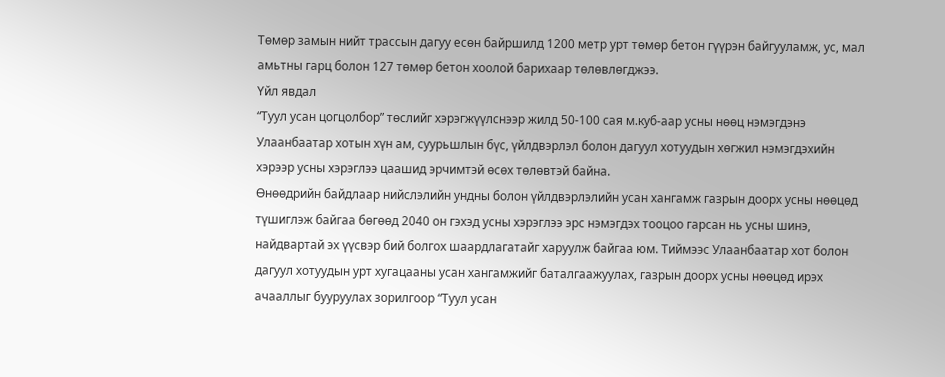Төмөр замын нийт трассын дагуу есөн байршилд 1200 метр урт төмөр бетон гүүрэн байгууламж, ус, мал амьтны гарц болон 127 төмөр бетон хоолой барихаар төлөвлөгджээ.
Үйл явдал
“Туул усан цогцолбор” төслийг хэрэгжүүлснээр жилд 50-100 сая м.куб-аар усны нөөц нэмэгдэнэ
Улаанбаатар хотын хүн ам, суурьшлын бүс, үйлдвэрлэл болон дагуул хотуудын хөгжил нэмэгдэхийн хэрээр усны хэрэглээ цаашид эрчимтэй өсөх төлөвтэй байна.
Өнөөдрийн байдлаар нийслэлийн ундны болон үйлдвэрлэлийн усан хангамж газрын доорх усны нөөцөд түшиглэж байгаа бөгөөд 2040 он гэхэд усны хэрэглээ эрс нэмэгдэх тооцоо гарсан нь усны шинэ, найдвартай эх үүсвэр бий болгох шаардлагатайг харуулж байгаа юм. Тиймээс Улаанбаатар хот болон дагуул хотуудын урт хугацааны усан хангамжийг баталгаажуулах, газрын доорх усны нөөцөд ирэх ачааллыг бууруулах зорилгоор “Туул усан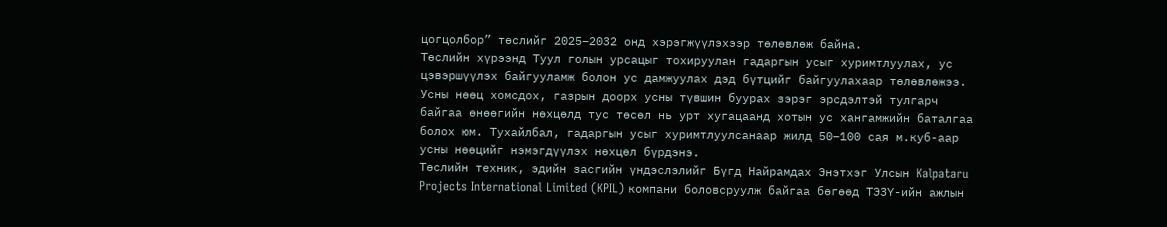цогцолбор” төслийг 2025–2032 онд хэрэгжүүлэхээр төлөвлөж байна.
Төслийн хүрээнд Туул голын урсацыг тохируулан гадаргын усыг хуримтлуулах, ус цэвэршүүлэх байгууламж болон ус дамжуулах дэд бүтцийг байгуулахаар төлөвлөжээ. Усны нөөц хомсдох, газрын доорх усны түвшин буурах зэрэг эрсдэлтэй тулгарч байгаа өнөөгийн нөхцөлд тус төсөл нь урт хугацаанд хотын ус хангамжийн баталгаа болох юм. Тухайлбал, гадаргын усыг хуримтлуулсанаар жилд 50–100 сая м.куб-аар усны нөөцийг нэмэгдүүлэх нөхцөл бүрдэнэ.
Төслийн техник, эдийн засгийн үндэслэлийг Бүгд Найрамдах Энэтхэг Улсын Kalpataru Projects International Limited (KPIL) компани боловсруулж байгаа бөгөөд ТЭЗҮ-ийн ажлын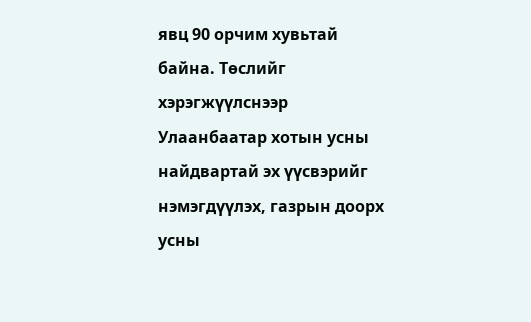явц 90 орчим хувьтай байна. Төслийг хэрэгжүүлснээр Улаанбаатар хотын усны найдвартай эх үүсвэрийг нэмэгдүүлэх, газрын доорх усны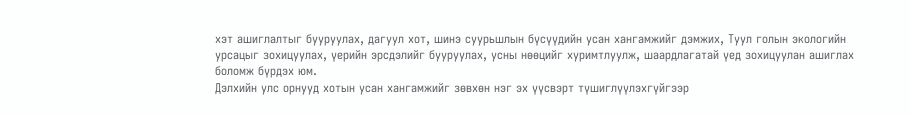хэт ашиглалтыг бууруулах, дагуул хот, шинэ суурьшлын бүсүүдийн усан хангамжийг дэмжих, Туул голын экологийн урсацыг зохицуулах, үерийн эрсдэлийг бууруулах, усны нөөцийг хуримтлуулж, шаардлагатай үед зохицуулан ашиглах боломж бүрдэх юм.
Дэлхийн улс орнууд хотын усан хангамжийг зөвхөн нэг эх үүсвэрт түшиглүүлэхгүйгээр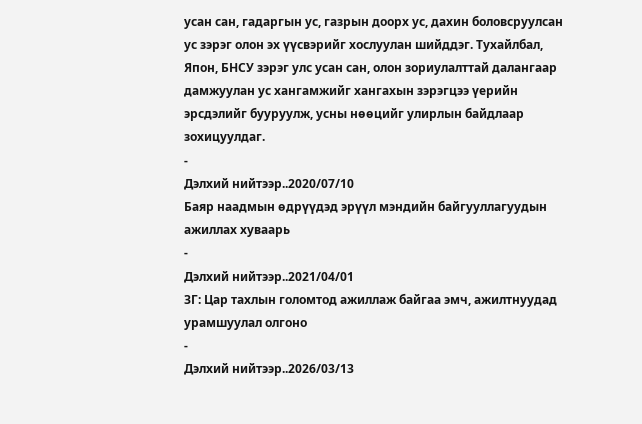усан сан, гадаргын ус, газрын доорх ус, дахин боловсруулсан ус зэрэг олон эх үүсвэрийг хослуулан шийддэг. Тухайлбал, Япон, БНСУ зэрэг улс усан сан, олон зориулалттай далангаар дамжуулан ус хангамжийг хангахын зэрэгцээ үерийн эрсдэлийг бууруулж, усны нөөцийг улирлын байдлаар зохицуулдаг.
-
Дэлхий нийтээр..2020/07/10
Баяр наадмын өдрүүдэд эрүүл мэндийн байгууллагуудын ажиллах хуваарь
-
Дэлхий нийтээр..2021/04/01
ЗГ: Цар тахлын голомтод ажиллаж байгаа эмч, ажилтнуудад урамшуулал олгоно
-
Дэлхий нийтээр..2026/03/13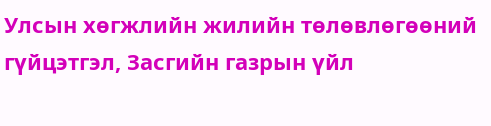Улсын хөгжлийн жилийн төлөвлөгөөний гүйцэтгэл, Засгийн газрын үйл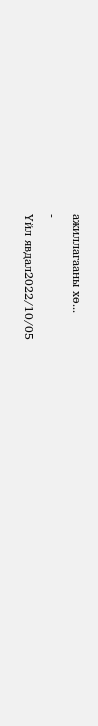ажиллагааны хө...
-
Үйл явдал2022/10/05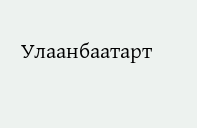Улаанбаатарт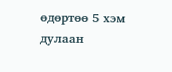өдөртөө 5 хэм дулаан